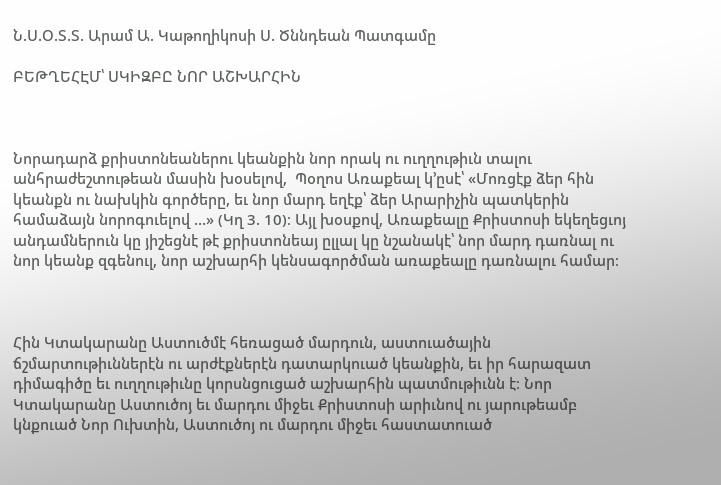Ն.Ս.Օ.Տ.Տ. Արամ Ա. Կաթողիկոսի Ս. Ծննդեան Պատգամը

ԲԵԹՂԵՀԷՄ՝ ՍԿԻԶԲԸ ՆՈՐ ԱՇԽԱՐՀԻՆ



Նորադարձ քրիստոնեաներու կեանքին նոր որակ ու ուղղութիւն տալու անհրաժեշտութեան մասին խօսելով,  Պօղոս Առաքեալ կ’ըսէ՝ «Մոռցէք ձեր հին կեանքն ու նախկին գործերը, եւ նոր մարդ եղէք՝ ձեր Արարիչին պատկերին համաձայն նորոգուելով …» (Կղ 3. 10)։ Այլ խօսքով, Առաքեալը Քրիստոսի եկեղեցւոյ անդամներուն կը յիշեցնէ թէ քրիստոնեայ ըլլալ կը նշանակէ՝ նոր մարդ դառնալ ու նոր կեանք զգենուլ, նոր աշխարհի կենսագործման առաքեալը դառնալու համար։



Հին Կտակարանը Աստուծմէ հեռացած մարդուն, աստուածային ճշմարտութիւններէն ու արժէքներէն դատարկուած կեանքին, եւ իր հարազատ դիմագիծը եւ ուղղութիւնը կորսնցուցած աշխարհին պատմութիւնն է։ Նոր Կտակարանը Աստուծոյ եւ մարդու միջեւ Քրիստոսի արիւնով ու յարութեամբ կնքուած Նոր Ուխտին, Աստուծոյ ու մարդու միջեւ հաստատուած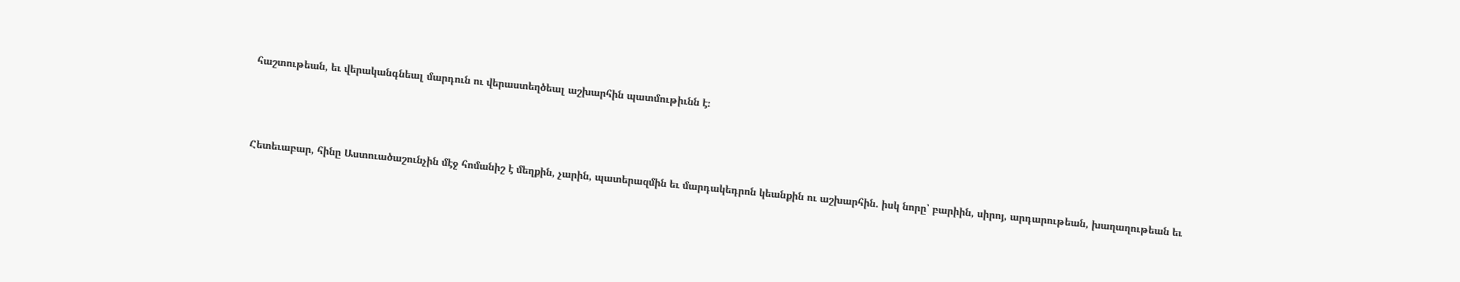հաշտութեան, եւ վերականգնեալ մարդուն ու վերաստեղծեալ աշխարհին պատմութիւնն է։



Հետեւաբար, հինը Աստուածաշունչին մէջ հոմանիշ է մեղքին, չարին, պատերազմին եւ մարդակեդրոն կեանքին ու աշխարհին. իսկ նորը՝ բարիին, սիրոյ, արդարութեան, խաղաղութեան եւ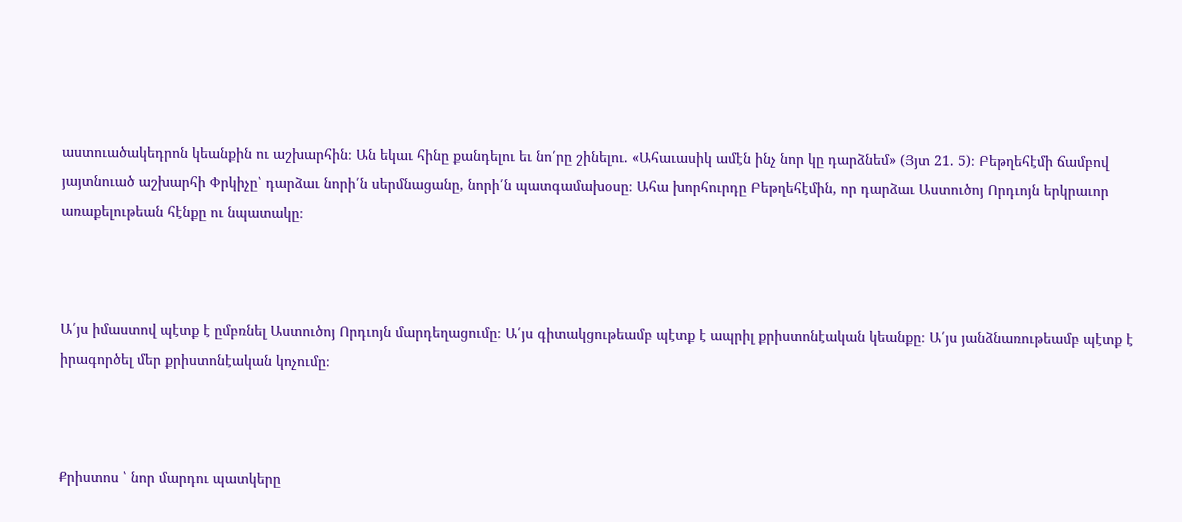աստուածակեդրոն կեանքին ու աշխարհին։ Ան եկաւ հինը քանդելու եւ նո՛րը շինելու. «Ահաւասիկ ամէն ինչ նոր կը դարձնեմ» (Յյտ 21. 5)։ Բեթղեհէմի ճամբով յայտնուած աշխարհի Փրկիչը՝ դարձաւ նորի՛ն սերմնացանը, նորի՛ն պատգամախօսը։ Ահա խորհուրդը Բեթղեհէմին, որ դարձաւ Աստուծոյ Որդւոյն երկրաւոր առաքելութեան հէնքը ու նպատակը։



Ա՛յս իմաստով պէտք է ըմբռնել Աստուծոյ Որդւոյն մարդեղացումը։ Ա՛յս գիտակցութեամբ պէտք է ապրիլ քրիստոնէական կեանքը։ Ա՛յս յանձնառութեամբ պէտք է իրագործել մեր քրիստոնէական կոչումը։



Քրիստոս ՝ նոր մարդու պատկերը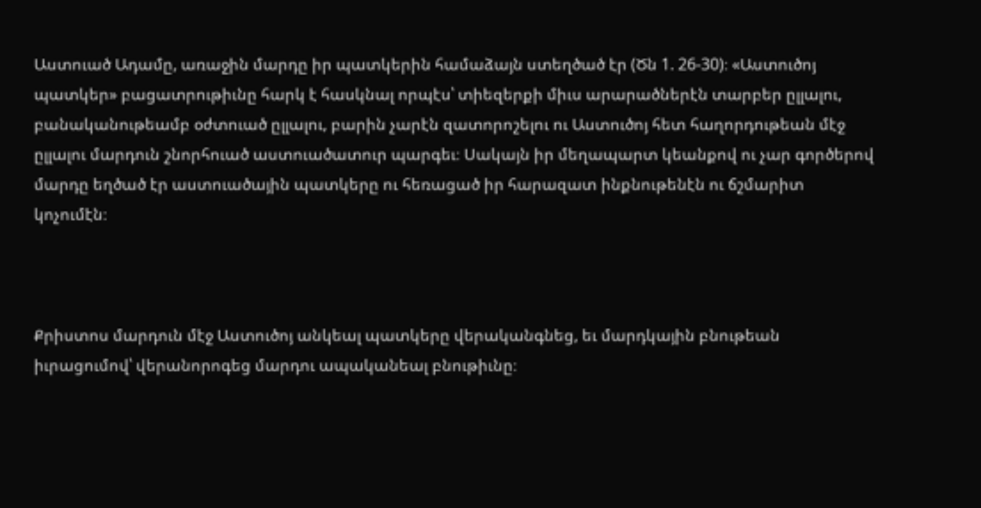Աստուած Ադամը, առաջին մարդը իր պատկերին համաձայն ստեղծած էր (Ծն 1. 26-30)։ «Աստուծոյ պատկեր» բացատրութիւնը հարկ է հասկնալ որպէս՝ տիեզերքի միւս արարածներէն տարբեր ըլլալու, բանականութեամբ օժտուած ըլլալու, բարին չարէն զատորոշելու ու Աստուծոյ հետ հաղորդութեան մէջ ըլլալու մարդուն շնորհուած աստուածատուր պարգեւ։ Սակայն իր մեղապարտ կեանքով ու չար գործերով մարդը եղծած էր աստուածային պատկերը ու հեռացած իր հարազատ ինքնութենէն ու ճշմարիտ կոչումէն։



Քրիստոս մարդուն մէջ Աստուծոյ անկեալ պատկերը վերականգնեց, եւ մարդկային բնութեան իւրացումով՝ վերանորոգեց մարդու ապականեալ բնութիւնը։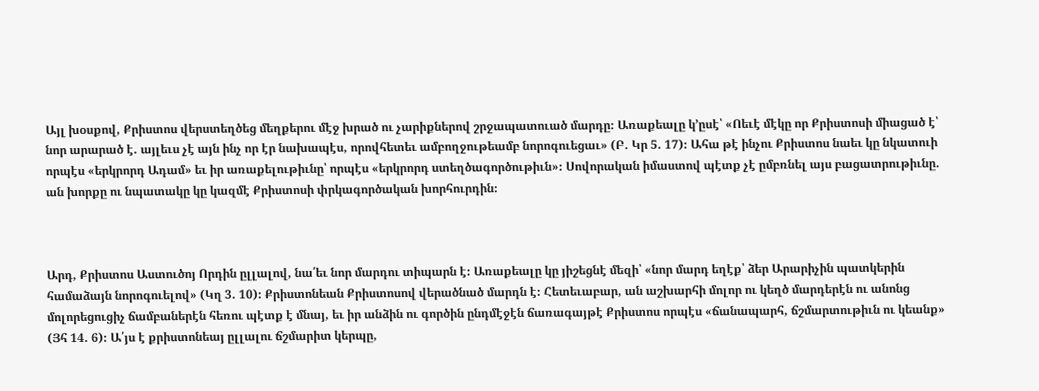Այլ խօսքով, Քրիստոս վերստեղծեց մեղքերու մէջ խրած ու չարիքներով շրջապատուած մարդը։ Առաքեալը կ’ըսէ՝ «Ոեւէ մէկը որ Քրիստոսի միացած է՝ նոր արարած է. այլեւս չէ այն ինչ որ էր նախապէս, որովհետեւ ամբողջութեամբ նորոգուեցաւ» (Բ. Կր 5. 17)։ Ահա թէ ինչու Քրիստոս նաեւ կը նկատուի որպէս «երկրորդ Ադամ» եւ իր առաքելութիւնը՝ որպէս «երկրորդ ստեղծագործութիւն»։ Սովորական իմաստով պէտք չէ ըմբռնել այս բացատրութիւնը. ան խորքը ու նպատակը կը կազմէ Քրիստոսի փրկագործական խորհուրդին։



Արդ, Քրիստոս Աստուծոյ Որդին ըլլալով, նա՛եւ նոր մարդու տիպարն է։ Առաքեալը կը յիշեցնէ մեզի՝ «նոր մարդ եղէք՝ ձեր Արարիչին պատկերին համաձայն նորոգուելով» (Կղ 3. 10)։ Քրիստոնեան Քրիստոսով վերածնած մարդն է։ Հետեւաբար, ան աշխարհի մոլոր ու կեղծ մարդերէն ու անոնց մոլորեցուցիչ ճամբաներէն հեռու պէտք է մնայ, եւ իր անձին ու գործին ընդմէջէն ճառագայթէ Քրիստոս որպէս «ճանապարհ, ճշմարտութիւն ու կեանք» (Յհ 14. 6)։ Ա՛յս է քրիստոնեայ ըլլալու ճշմարիտ կերպը,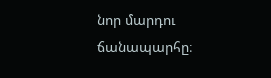նոր մարդու ճանապարհը։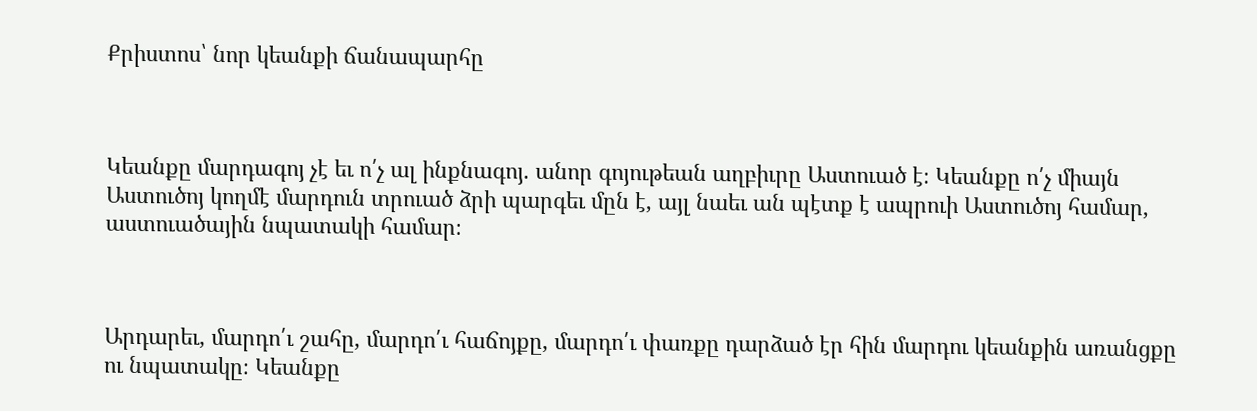Քրիստոս՝ նոր կեանքի ճանապարհը



Կեանքը մարդագոյ չէ եւ ո՛չ ալ ինքնագոյ. անոր գոյութեան աղբիւրը Աստուած է։ Կեանքը ո՛չ միայն Աստուծոյ կողմէ մարդուն տրուած ձրի պարգեւ մըն է, այլ նաեւ ան պէտք է ապրուի Աստուծոյ համար, աստուածային նպատակի համար։



Արդարեւ, մարդո՛ւ շահը, մարդո՛ւ հաճոյքը, մարդո՛ւ փառքը դարձած էր հին մարդու կեանքին առանցքը ու նպատակը։ Կեանքը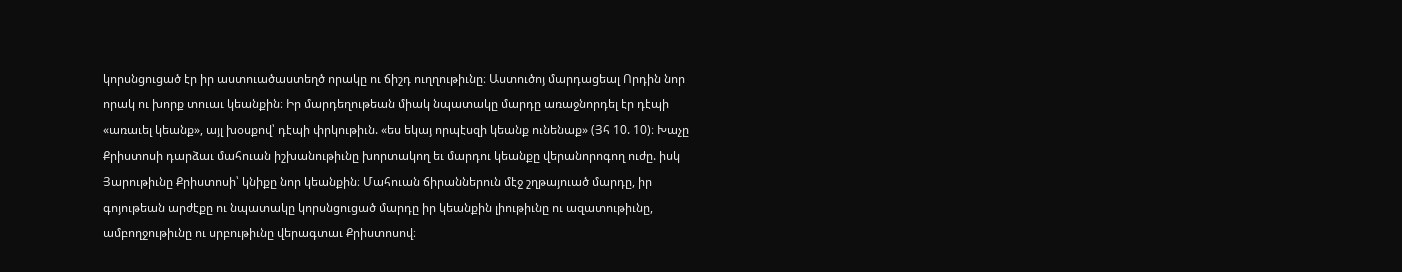կորսնցուցած էր իր աստուածաստեղծ որակը ու ճիշդ ուղղութիւնը։ Աստուծոյ մարդացեալ Որդին նոր որակ ու խորք տուաւ կեանքին։ Իր մարդեղութեան միակ նպատակը մարդը առաջնորդել էր դէպի «առաւել կեանք», այլ խօսքով՝ դէպի փրկութիւն. «ես եկայ որպէսզի կեանք ունենաք» (Յհ 10. 10)։ Խաչը Քրիստոսի դարձաւ մահուան իշխանութիւնը խորտակող եւ մարդու կեանքը վերանորոգող ուժը. իսկ Յարութիւնը Քրիստոսի՝ կնիքը նոր կեանքին։ Մահուան ճիրաններուն մէջ շղթայուած մարդը, իր գոյութեան արժէքը ու նպատակը կորսնցուցած մարդը իր կեանքին լիութիւնը ու ազատութիւնը, ամբողջութիւնը ու սրբութիւնը վերագտաւ Քրիստոսով։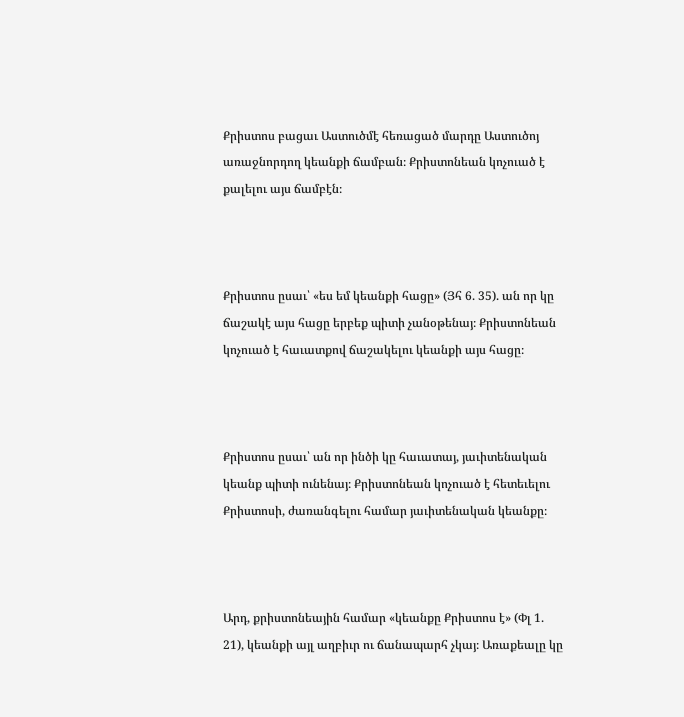Քրիստոս բացաւ Աստուծմէ հեռացած մարդը Աստուծոյ առաջնորդող կեանքի ճամբան։ Քրիստոնեան կոչուած է քալելու այս ճամբէն։



Քրիստոս ըսաւ՝ «ես եմ կեանքի հացը» (Յհ 6. 35). ան որ կը ճաշակէ այս հացը երբեք պիտի չանօթենայ։ Քրիստոնեան կոչուած է հաւատքով ճաշակելու կեանքի այս հացը։



Քրիստոս ըսաւ՝ ան որ ինծի կը հաւատայ, յաւիտենական կեանք պիտի ունենայ։ Քրիստոնեան կոչուած է հետեւելու Քրիստոսի, ժառանգելու համար յաւիտենական կեանքը։



Արդ, քրիստոնեային համար «կեանքը Քրիստոս է» (Փլ 1. 21), կեանքի այլ աղբիւր ու ճանապարհ չկայ։ Առաքեալը կը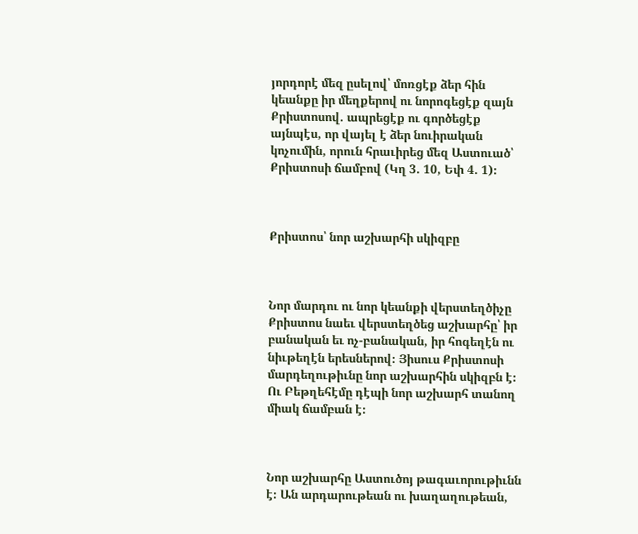յորդորէ մեզ ըսելով՝ մոռցէք ձեր հին կեանքը իր մեղքերով ու նորոգեցէք զայն Քրիստոսով. ապրեցէք ու գործեցէք այնպէս, որ վայել է ձեր նուիրական կոչումին, որուն հրաւիրեց մեզ Աստուած՝ Քրիստոսի ճամբով (Կղ 3. 10, Եփ 4. 1)։



Քրիստոս՝ նոր աշխարհի սկիզբը



Նոր մարդու ու նոր կեանքի վերստեղծիչը Քրիստոս նաեւ վերստեղծեց աշխարհը՝ իր բանական եւ ոչ-բանական, իր հոգեղէն ու նիւթեղէն երեսներով։ Յիսուս Քրիստոսի մարդեղութիւնը նոր աշխարհին սկիզբն է։ Ու Բեթղեհէմը դէպի նոր աշխարհ տանող միակ ճամբան է։



Նոր աշխարհը Աստուծոյ թագաւորութիւնն է։ Ան արդարութեան ու խաղաղութեան,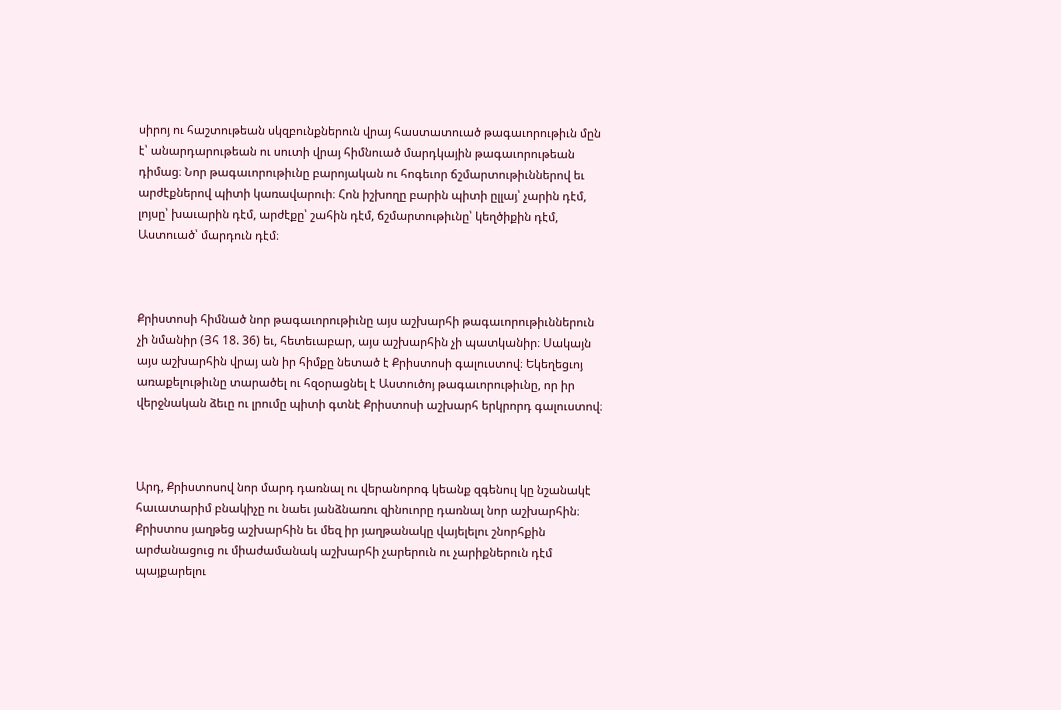սիրոյ ու հաշտութեան սկզբունքներուն վրայ հաստատուած թագաւորութիւն մըն է՝ անարդարութեան ու սուտի վրայ հիմնուած մարդկային թագաւորութեան դիմաց։ Նոր թագաւորութիւնը բարոյական ու հոգեւոր ճշմարտութիւններով եւ արժէքներով պիտի կառավարուի։ Հոն իշխողը բարին պիտի ըլլայ՝ չարին դէմ, լոյսը՝ խաւարին դէմ, արժէքը՝ շահին դէմ, ճշմարտութիւնը՝ կեղծիքին դէմ, Աստուած՝ մարդուն դէմ։



Քրիստոսի հիմնած նոր թագաւորութիւնը այս աշխարհի թագաւորութիւններուն չի նմանիր (Յհ 18. 36) եւ, հետեւաբար, այս աշխարհին չի պատկանիր։ Սակայն այս աշխարհին վրայ ան իր հիմքը նետած է Քրիստոսի գալուստով։ Եկեղեցւոյ առաքելութիւնը տարածել ու հզօրացնել է Աստուծոյ թագաւորութիւնը, որ իր վերջնական ձեւը ու լրումը պիտի գտնէ Քրիստոսի աշխարհ երկրորդ գալուստով։



Արդ, Քրիստոսով նոր մարդ դառնալ ու վերանորոգ կեանք զգենուլ կը նշանակէ հաւատարիմ բնակիչը ու նաեւ յանձնառու զինուորը դառնալ նոր աշխարհին։ Քրիստոս յաղթեց աշխարհին եւ մեզ իր յաղթանակը վայելելու շնորհքին արժանացուց ու միաժամանակ աշխարհի չարերուն ու չարիքներուն դէմ պայքարելու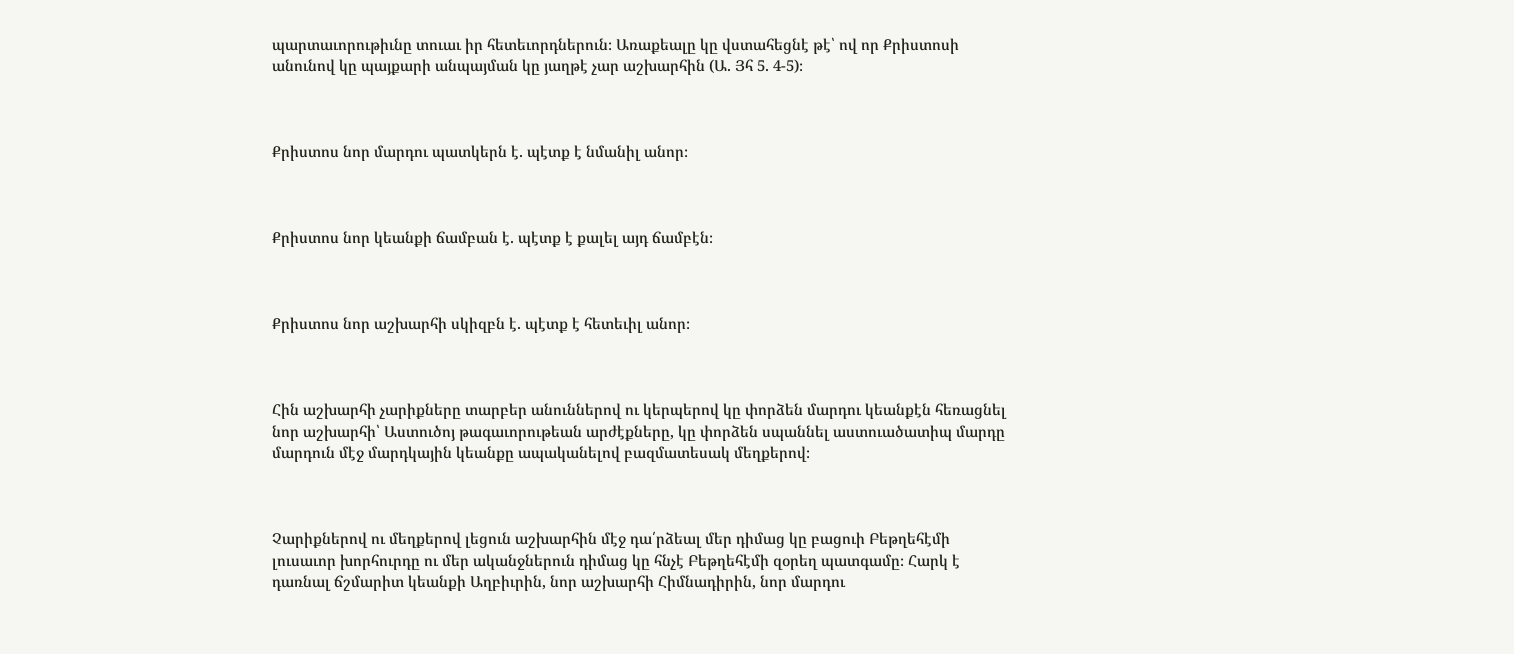պարտաւորութիւնը տուաւ իր հետեւորդներուն։ Առաքեալը կը վստահեցնէ թէ՝ ով որ Քրիստոսի անունով կը պայքարի անպայման կը յաղթէ չար աշխարհին (Ա. Յհ 5. 4-5)։



Քրիստոս նոր մարդու պատկերն է. պէտք է նմանիլ անոր։



Քրիստոս նոր կեանքի ճամբան է. պէտք է քալել այդ ճամբէն։



Քրիստոս նոր աշխարհի սկիզբն է. պէտք է հետեւիլ անոր։



Հին աշխարհի չարիքները տարբեր անուններով ու կերպերով կը փորձեն մարդու կեանքէն հեռացնել նոր աշխարհի՝ Աստուծոյ թագաւորութեան արժէքները, կը փորձեն սպաննել աստուածատիպ մարդը մարդուն մէջ մարդկային կեանքը ապականելով բազմատեսակ մեղքերով։



Չարիքներով ու մեղքերով լեցուն աշխարհին մէջ դա՛րձեալ մեր դիմաց կը բացուի Բեթղեհէմի լուսաւոր խորհուրդը ու մեր ականջներուն դիմաց կը հնչէ Բեթղեհէմի զօրեղ պատգամը։ Հարկ է դառնալ ճշմարիտ կեանքի Աղբիւրին, նոր աշխարհի Հիմնադիրին, նոր մարդու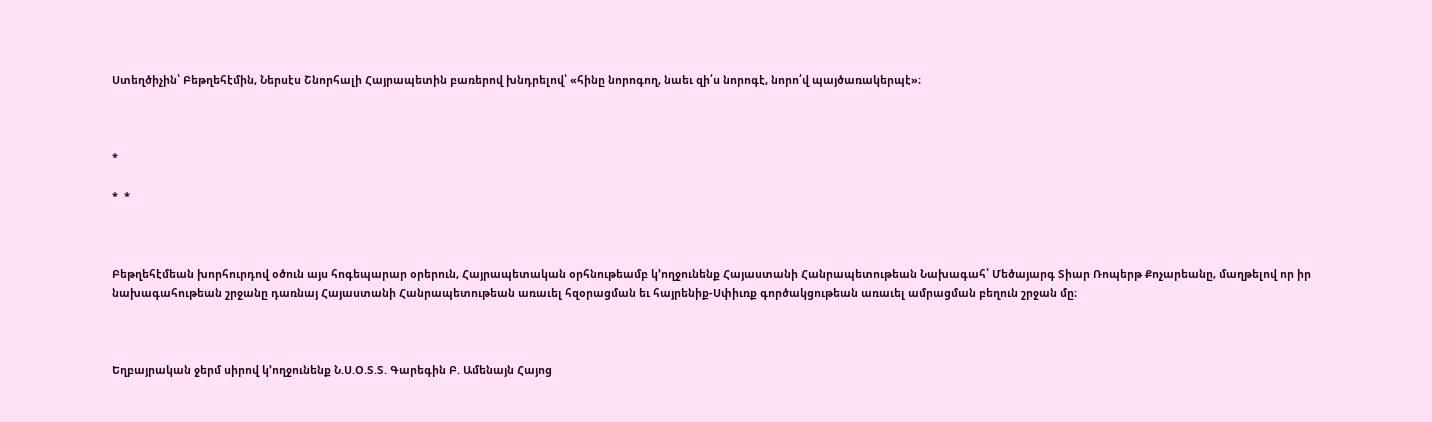Ստեղծիչին՝ Բեթղեհէմին, Ներսէս Շնորհալի Հայրապետին բառերով խնդրելով՝ «հինը նորոգող, նաեւ զի՛ս նորոգէ, նորո՛վ պայծառակերպէ»։



*

*  *



Բեթղեհէմեան խորհուրդով օծուն այս հոգեպարար օրերուն, Հայրապետական օրհնութեամբ կ’ողջունենք Հայաստանի Հանրապետութեան Նախագահ՝ Մեծայարգ Տիար Ռոպերթ Քոչարեանը, մաղթելով որ իր նախագահութեան շրջանը դառնայ Հայաստանի Հանրապետութեան առաւել հզօրացման եւ հայրենիք-Սփիւռք գործակցութեան առաւել ամրացման բեղուն շրջան մը։



Եղբայրական ջերմ սիրով կ’ողջունենք Ն.Ս.Օ.Տ.Տ. Գարեգին Բ. Ամենայն Հայոց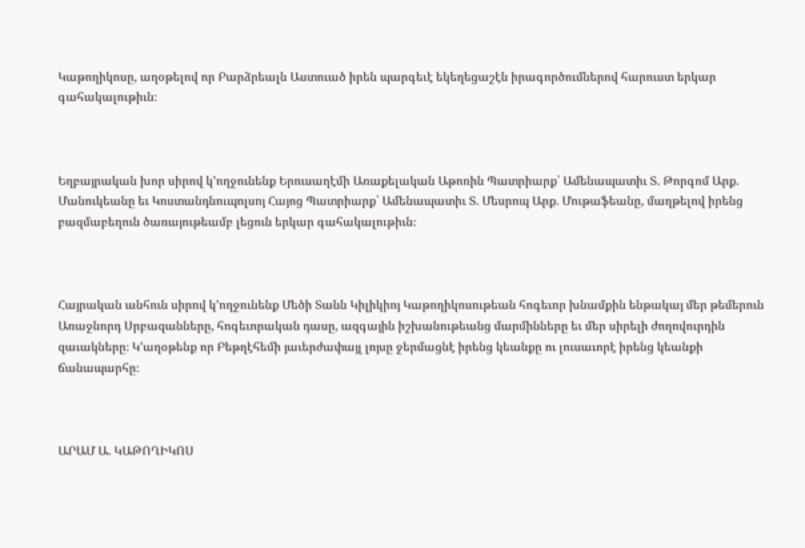Կաթողիկոսը, աղօթելով որ Բարձրեալն Աստուած իրեն պարգեւէ եկեղեցաշէն իրագործումներով հարուստ երկար գահակալութիւն։



Եղբայրական խոր սիրով կ’ողջունենք Երուսաղէմի Առաքելական Աթոռին Պատրիարք՝ Ամենապատիւ Տ. Թորգոմ Արք. Մանուկեանը եւ Կոստանդնուպոլսոյ Հայոց Պատրիարք՝ Ամենապատիւ Տ. Մեսրոպ Արք. Մութաֆեանը, մաղթելով իրենց բազմաբեղուն ծառայութեամբ լեցուն երկար գահակալութիւն։



Հայրական անհուն սիրով կ’ողջունենք Մեծի Տանն Կիլիկիոյ Կաթողիկոսութեան հոգեւոր խնամքին ենթակայ մեր թեմերուն Առաջնորդ Սրբազանները, հոգեւորական դասը, ազգային իշխանութեանց մարմինները եւ մեր սիրելի ժողովուրդին զաւակները։ Կ’աղօթենք որ Բեթղէհեմի յաւերժափայլ լոյսը ջերմացնէ իրենց կեանքը ու լուսաւորէ իրենց կեանքի ճանապարհը։



ԱՐԱՄ Ա. ԿԱԹՈՂԻԿՈՍ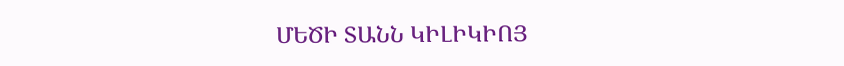ՄԵԾԻ ՏԱՆՆ ԿԻԼԻԿԻՈՅ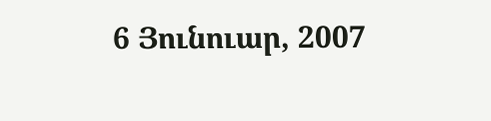6 Յունուար, 2007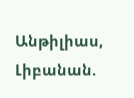Անթիլիաս, Լիբանան.